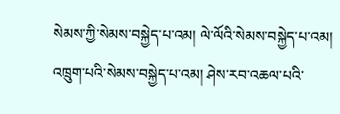སེམས་ཀྱི་སེམས་བསྐྱེད་པ་འམ། ལེ་ལོའི་སེམས་བསྐྱེད་པ་འམ། འཁྲུག་པའི་སེམས་བསྐྱེད་པ་འམ། ཤེས་རབ་འཆལ་པའི་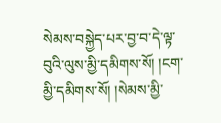སེམས་བསྐྱེད་པར་བྱ་བ་དེ་ལྟ་བུའི་ལུས་མྱི་དམིགས་སོ། །ངག་མྱི་དམིགས་སོ། །སེམས་མྱི་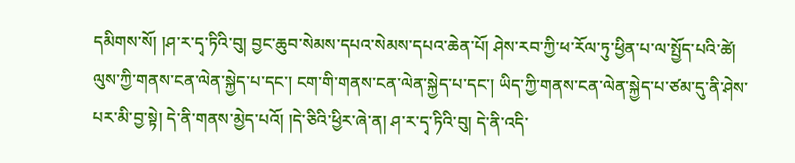དམིགས་སོ། །ཤ་ར་དྭ་ཏིའི་བུ། བྱང་ཆུབ་སེམས་དཔའ་སེམས་དཔའ་ཆེན་པོ། ཤེས་རབ་ཀྱི་ཕ་རོལ་ཏུ་ཕྱིན་པ་ལ་སྤྱོད་པའི་ཚེ། ལུས་ཀྱི་གནས་ངན་ལེན་སྐྱེད་པ་དང་། ངག་གི་གནས་ངན་ལེན་སྐྱེད་པ་དང་། ཡིད་ཀྱི་གནས་ངན་ལེན་སྐྱེད་པ་ཙམ་དུ་ནི་ཤེས་པར་མི་བྱ་སྟེ། དེ་ནི་གནས་མྱེད་པའོ། །དེ་ཅིའི་ཕྱིར་ཞེ་ན། ཤ་ར་དྭ་ཏིའི་བུ། དེ་ནི་འདི་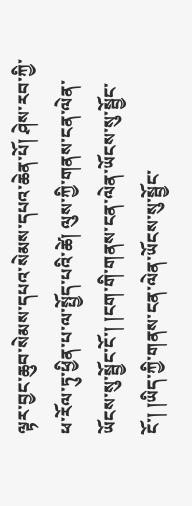ལྟར་བྱང་ཆུབ་སེམས་དཔའ་སེམས་དཔའ་ཆེན་པོ། ཤེས་རབ་ཀྱི་ཕ་རོལ་ཏུ་ཕྱིན་པ་ལ་སྤྱོད་པའི་ཚེ། ལུས་ཀྱི་གནས་ངན་ལེན་ཡོངས་སུ་སྦྱོང་ངོ་། །ངག་གི་གནས་ངན་ལེན་ཡོངས་སུ་སྦྱོང་ངོ་། །ཡིད་ཀྱི་གནས་ངན་ལེན་ཡོངས་སུ་སྦྱོང་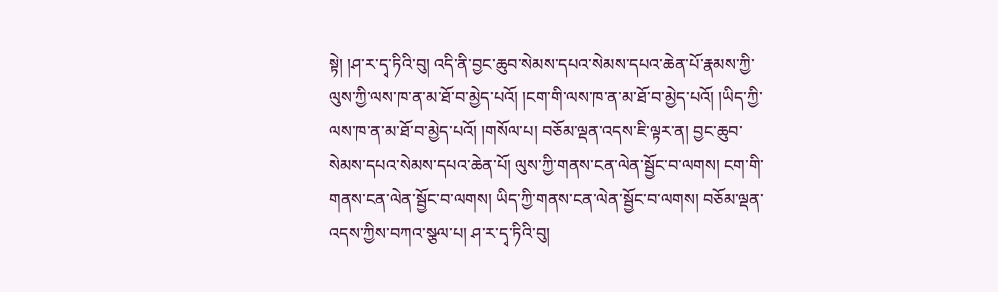སྟེ། །ཤ་ར་དྭ་ཏིའི་བུ། འདི་ནི་བྱང་ཆུབ་སེམས་དཔའ་སེམས་དཔའ་ཆེན་པོ་རྣམས་ཀྱི་ལུས་ཀྱི་ལས་ཁ་ན་མ་ཐོ་བ་མྱེད་པའོ། །ངག་གི་ལས་ཁ་ན་མ་ཐོ་བ་མྱེད་པའོ། །ཡིད་ཀྱི་ལས་ཁ་ན་མ་ཐོ་བ་མྱེད་པའོ། །གསོལ་པ། བཅོམ་ལྡན་འདས་ཇི་ལྟར་ན། བྱང་ཆུབ་སེམས་དཔའ་སེམས་དཔའ་ཆེན་པོ། ལུས་ཀྱི་གནས་ངན་ལེན་སྦྱོང་བ་ལགས། ངག་གི་གནས་ངན་ལེན་སྦྱོང་བ་ལགས། ཡིད་ཀྱི་གནས་ངན་ལེན་སྦྱོང་བ་ལགས། བཅོམ་ལྡན་འདས་ཀྱིས་བཀའ་སྩལ་པ། ཤ་ར་དྭ་ཏིའི་བུ།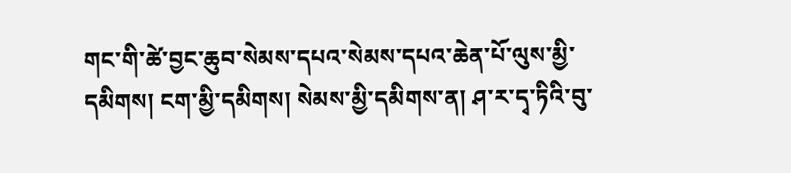གང་གི་ཚེ་བྱང་ཆུབ་སེམས་དཔའ་སེམས་དཔའ་ཆེན་པོ་ལུས་མྱི་དམིགས། ངག་མྱི་དམིགས། སེམས་མྱི་དམིགས་ན། ཤ་ར་དྭ་ཏིའི་བུ་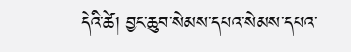དེའི་ཚེ། བྱང་ཆུབ་སེམས་དཔའ་སེམས་དཔའ་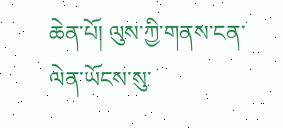ཆེན་པོ། ལུས་ཀྱི་གནས་ངན་ལེན་ཡོངས་སུ་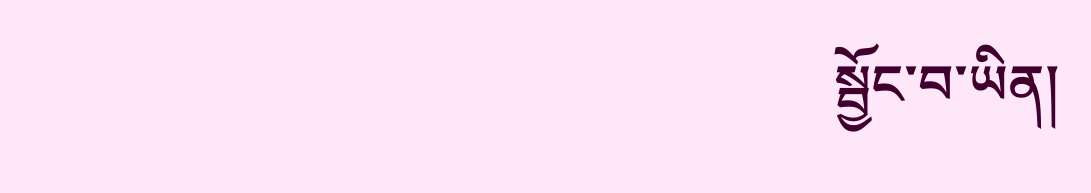སྦྱོང་བ་ཡིན།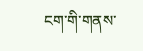ངག་གི་གནས་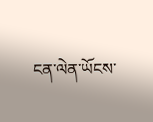ངན་ལེན་ཡོངས་